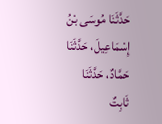حَدَّثَنَا مُوسَى بْنُ إِسْمَاعِيلَ، حَدَّثَنَا حَمَّادٌ، حَدَّثَنَا ثَابِتٌ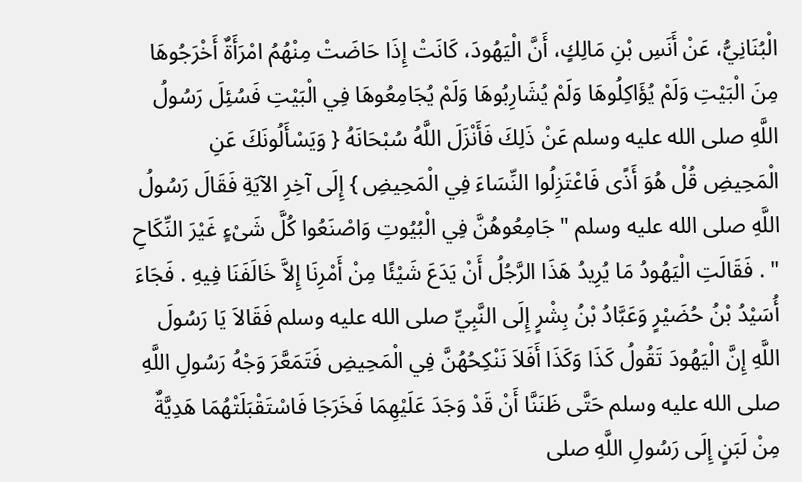الْبُنَانِيُّ، عَنْ أَنَسِ بْنِ مَالِكٍ، أَنَّ الْيَهُودَ، كَانَتْ إِذَا حَاضَتْ مِنْهُمُ امْرَأَةٌ أَخْرَجُوهَا مِنَ الْبَيْتِ وَلَمْ يُؤَاكِلُوهَا وَلَمْ يُشَارِبُوهَا وَلَمْ يُجَامِعُوهَا فِي الْبَيْتِ فَسُئِلَ رَسُولُ اللَّهِ صلى الله عليه وسلم عَنْ ذَلِكَ فَأَنْزَلَ اللَّهُ سُبْحَانَهُ { وَيَسْأَلُونَكَ عَنِ الْمَحِيضِ قُلْ هُوَ أَذًى فَاعْتَزِلُوا النِّسَاءَ فِي الْمَحِيضِ } إِلَى آخِرِ الآيَةِ فَقَالَ رَسُولُ اللَّهِ صلى الله عليه وسلم " جَامِعُوهُنَّ فِي الْبُيُوتِ وَاصْنَعُوا كُلَّ شَىْءٍ غَيْرَ النِّكَاحِ " . فَقَالَتِ الْيَهُودُ مَا يُرِيدُ هَذَا الرَّجُلُ أَنْ يَدَعَ شَيْئًا مِنْ أَمْرِنَا إِلاَّ خَالَفَنَا فِيهِ . فَجَاءَ أُسَيْدُ بْنُ حُضَيْرٍ وَعَبَّادُ بْنُ بِشْرٍ إِلَى النَّبِيِّ صلى الله عليه وسلم فَقَالاَ يَا رَسُولَ اللَّهِ إِنَّ الْيَهُودَ تَقُولُ كَذَا وَكَذَا أَفَلاَ نَنْكِحُهُنَّ فِي الْمَحِيضِ فَتَمَعَّرَ وَجْهُ رَسُولِ اللَّهِ صلى الله عليه وسلم حَتَّى ظَنَنَّا أَنْ قَدْ وَجَدَ عَلَيْهِمَا فَخَرَجَا فَاسْتَقْبَلَتْهُمَا هَدِيَّةٌ مِنْ لَبَنٍ إِلَى رَسُولِ اللَّهِ صلى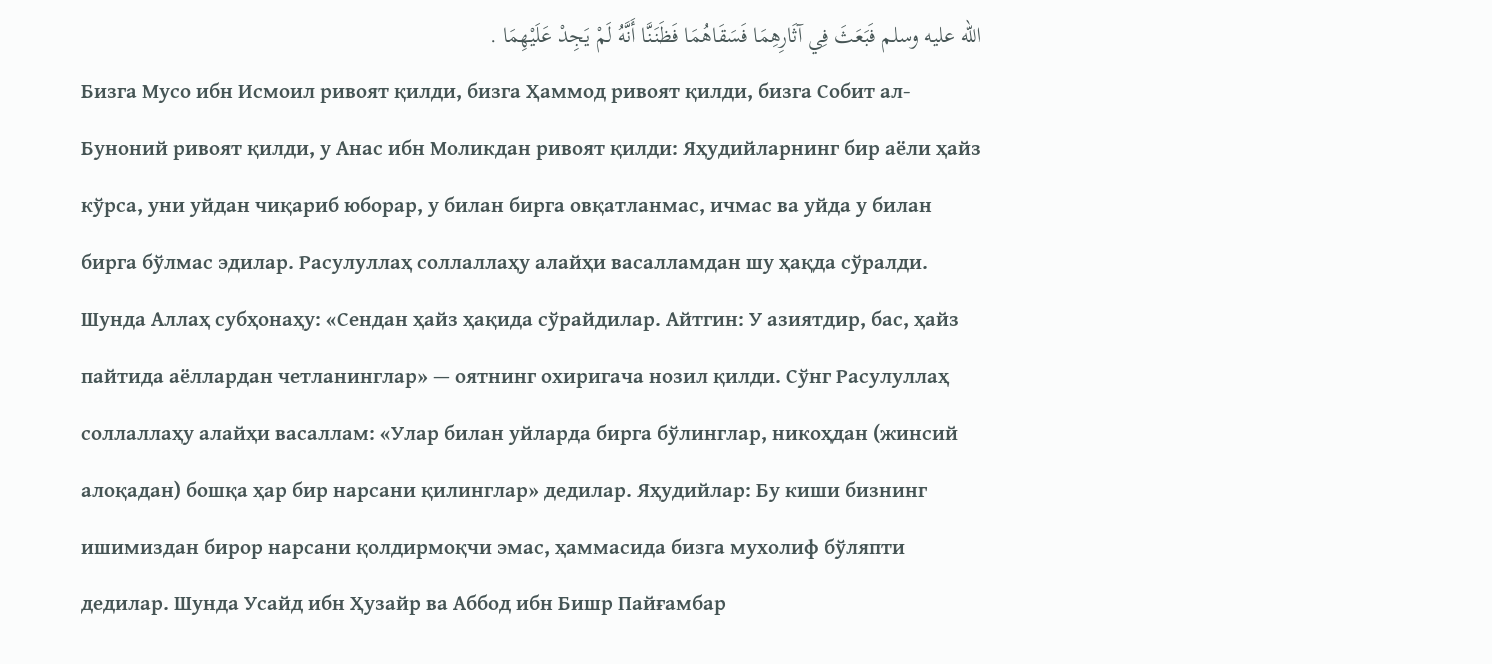الله عليه وسلم فَبَعَثَ فِي آثَارِهِمَا فَسَقَاهُمَا فَظَنَنَّا أَنَّهُ لَمْ يَجِدْ عَلَيْهِمَا .
Бизга Мусо ибн Исмоил ривоят қилди, бизга Ҳаммод ривоят қилди, бизга Собит ал-Буноний ривоят қилди, у Анас ибн Моликдан ривоят қилди: Яҳудийларнинг бир аёли ҳайз кўрса, уни уйдан чиқариб юборар, у билан бирга овқатланмас, ичмас ва уйда у билан бирга бўлмас эдилар. Расулуллаҳ соллаллаҳу алайҳи васалламдан шу ҳақда сўралди. Шунда Аллаҳ субҳонаҳу: «Сендан ҳайз ҳақида сўрайдилар. Айтгин: У азиятдир, бас, ҳайз пайтида аёллардан четланинглар» — оятнинг охиригача нозил қилди. Сўнг Расулуллаҳ соллаллаҳу алайҳи васаллам: «Улар билан уйларда бирга бўлинглар, никоҳдан (жинсий алоқадан) бошқа ҳар бир нарсани қилинглар» дедилар. Яҳудийлар: Бу киши бизнинг ишимиздан бирор нарсани қолдирмоқчи эмас, ҳаммасида бизга мухолиф бўляпти дедилар. Шунда Усайд ибн Ҳузайр ва Аббод ибн Бишр Пайғамбар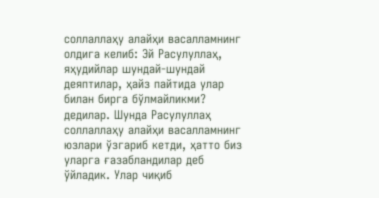соллаллаҳу алайҳи васалламнинг олдига келиб: Эй Расулуллаҳ, яҳудийлар шундай-шундай деяптилар, ҳайз пайтида улар билан бирга бўлмайликми? дедилар. Шунда Расулуллаҳ соллаллаҳу алайҳи васалламнинг юзлари ўзгариб кетди, ҳатто биз уларга ғазабландилар деб ўйладик. Улар чиқиб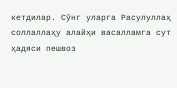кетдилар. Сўнг уларга Расулуллаҳ соллаллаҳу алайҳи васалламга сут ҳадяси пешвоз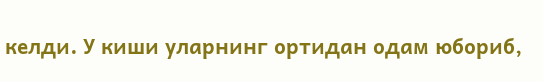келди. У киши уларнинг ортидан одам юбориб,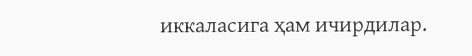иккаласига ҳам ичирдилар.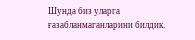Шунда биз уларга ғазабланмаганларини билдик.